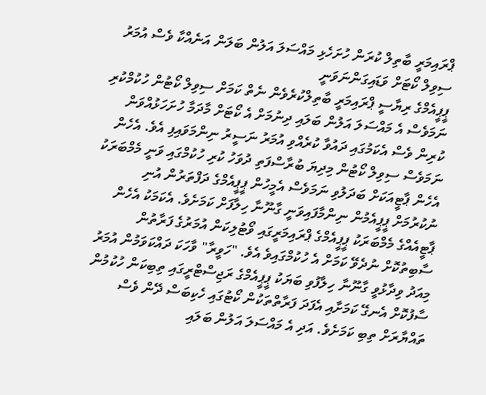ޕްރައިމަރީ ބާތިލް ކުރަން ހުށަހެޅި މައްސަލަ އަލުން ބަލަން އަނެއްކާ ވެސް އުމަރު ސިވިލް ކޯޓަށް ވަޑައިގަންނަވަނީ
ޕީޕީއެމްގެ ރިޔާސީ ޕްރައިމަރީ ބާތިލްކުރެވެން ނެތް ކަމަށް ސިވިލް ކޯޓުން ހުކުމްކުރި ނަމަވެސް އެ މައްސަލަ އަލުން ބަލައި ދިނުމަށް އެ ކޯޓަށް މާދަމާ ހުށަހަޅުއްވަން ކުރިން ވެސް އެކަމުގައި ދައުވާ ކުރެއްވި އުމަރު ނަސީރު ނިންމަވައިފި އެވެ. އެހެން ނަމަވެސް ސިވިލް ކޯޓުން މިދިޔަ ބުރާސްފަތި ދުވަހު ކުރި ހުކުމްގައި ވަނީ މެމްބަރަކު އެހެން ޕާޓީއަކަށް ބަދަލުވި ނަމަވެސް އެމީހުން ޕީޕީއެމްގެ ދަފްތަރުން އުނި ނުކުރުމަށް ޕީޕީއެމުން ނިންމާފައިވަނީ ގާނޫނާ ހިލާފަށް ކަމަށެވެ. އެކަމަކު އެހެން ޕާޓީއެއްގެ މެމްބަރަކު ޕީޕީއެމްގެ ޕްރައިމަރީގައި ވޯޓުލިކަން އުމަރުގެ ފަރާތުން ސާބިތުކޮށް ނުދެވޭ ކަމަށް އެ ހުކުމްގައިވެ އެވެ. "ހަވީރާ" ވާހަކަ ދައްކަވަމުން އުމަރު މިއަދު ވިދާޅުވީ ގާނޫނާ ހިލާފުވި ބަޔަކު ޕީޕީއެމްގެ ރަޖިސްޓްރީގައި ތިބިކަން ހުކުމުން ސާފުކޮށް އެނގޭ ކަމަށާއި އެފަދަ ފަރާތްތަކުން ކޯޓުގައި ހެކިބަސް ދޭން ވެސް ތައްޔާރަށް ތިބި ކަމަށެވެ. އަދި އެ މައްސަލަ އަލުން ބަލައި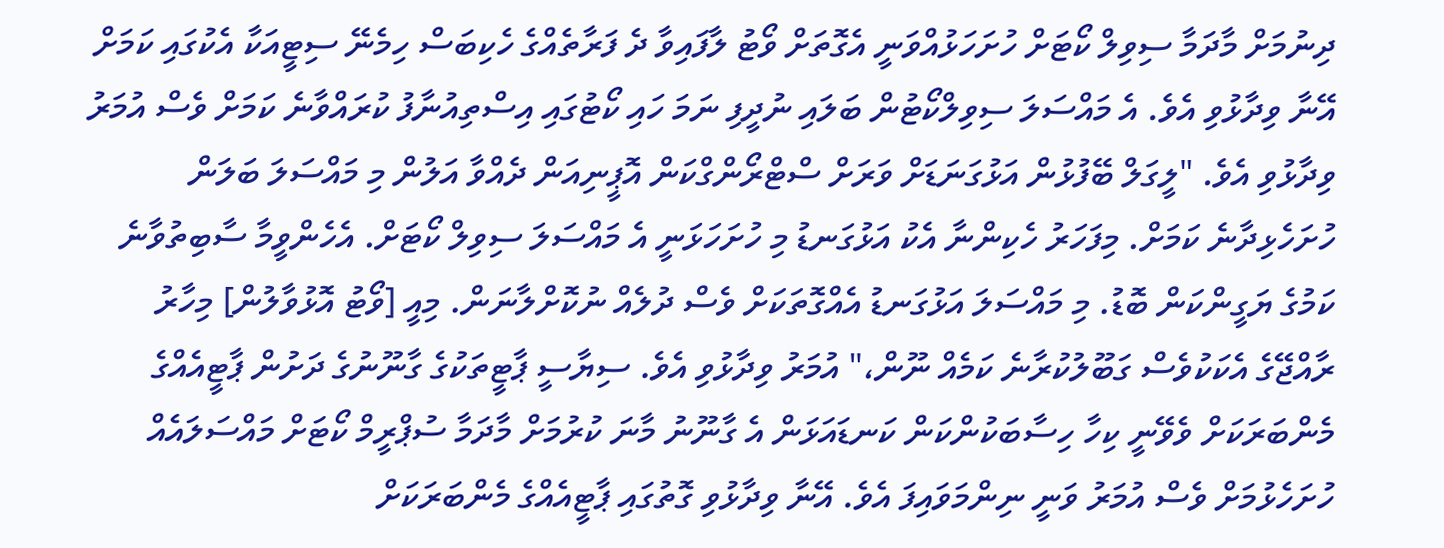ދިނުމަށް މާދަމާ ސިވިލް ކޯޓަށް ހުށަހަޅުއްވަނީ އެގޮތަށް ވޯޓު ލާފައިވާ ދެ ފަރާތެއްގެ ހެކިބަސް ހިމެނޭ ސިޓީއަކާ އެކުގައި ކަމަށް އޭނާ ވިދާޅުވި އެވެ. އެ މައްސަލަ ސިވިލްކޯޓުން ބަލައި ނުދީފި ނަމަ ހައި ކޯޓުގައި އިސްތިއުނާފު ކުރައްވާނެ ކަމަށް ވެސް އުމަރު ވިދާޅުވި އެވެ. "ލީގަލް ބޭފުޅުން އަޅުގަނަޑަށް ވަރަށް ސްޓްރޯންގްކަން އޮޕީނިއަން ދެއްވާ އަލުން މި މައްސަލަ ބަލަން ހުށަހެޅިދާނެ ކަމަށް. މިފަހަރު ހެކިންނާ އެކު އަޅުގަނޑު މި ހުށަހަޅަނީ އެ މައްސަލަ ސިވިލް ކޯޓަށް. އެހެންވީމާ ސާބިތުވާނެ ކަމުގެ ޔަގީންކަން ބޮޑު. މި މައްސަލަ އަޅުގަނޑު އެއްގޮތަކަށް ވެސް ދުލެއް ނުކޮށްލާނަން. މިއީ [ވޯޓު އޮޅުވާލުން] މިހާރު ރާއްޖޭގެ އެކަކުވެސް ގަބޫލުކުރާނެ ކަމެއް ނޫން،" އުމަރު ވިދާޅުވި އެވެ. ސިޔާސީ ޕާޓީތަކުގެ ގާނޫނުގެ ދަށުން ޕާޓީއެއްގެ މެންބަރަކަށް ވެވޭނީ ކިހާ ހިސާބަކުންކަން ކަނޑައަޅަން އެ ގާނޫނު މާނަ ކުރުމަށް މާދަމާ ސުޕްރީމް ކޯޓަށް މައްސަލައެއް ހުށަހެޅުމަށް ވެސް އުމަރު ވަނީ ނިންމަވައިފަ އެވެ. އޭނާ ވިދާޅުވި ގޮތުގައި ޕާޓީއެއްގެ މެންބަރަކަށް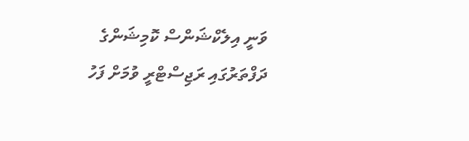ވަނީ އިލެކްޝަންސް ކޮމިޝަންގެ ދަފްތަރުގައި ރަޖިސްޓްރީ ވުމަށް ފަހު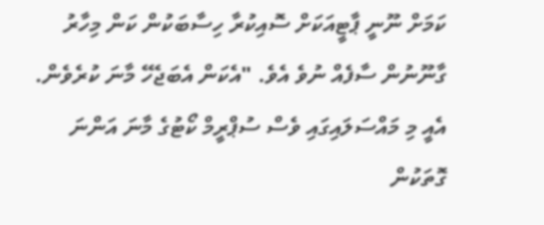ކަމަށް ނޫނީ ޕާޓީއަކަށް ސޮއިކުރާ ހިސާބަކުން ކަން މިހާރު ގާނޫނުން ސާފެއް ނުވެ އެވެ. "އެކަން އެބަޖެހޭ މާނަ ކުރެވެން. އެއީ މި މައްސަލައިގައި ވެސް ސުޕްރީމް ކޯޓުގެ މާނަ އަންނަ ގޮތަކުން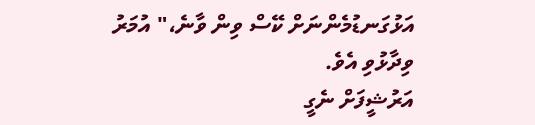އަޅުގަނޑުމެންނަށް ކޭސް ވިން ވާނެ،" އުމަރު ވިދާޅުވި އެވެ.
އަރުޝީފަށް ނެގީ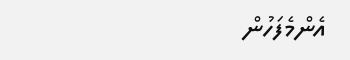އެންމެފަހުން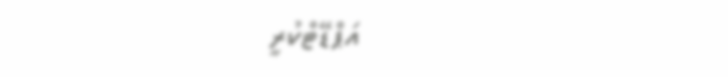އަޕްޑޭޓްކުރީ